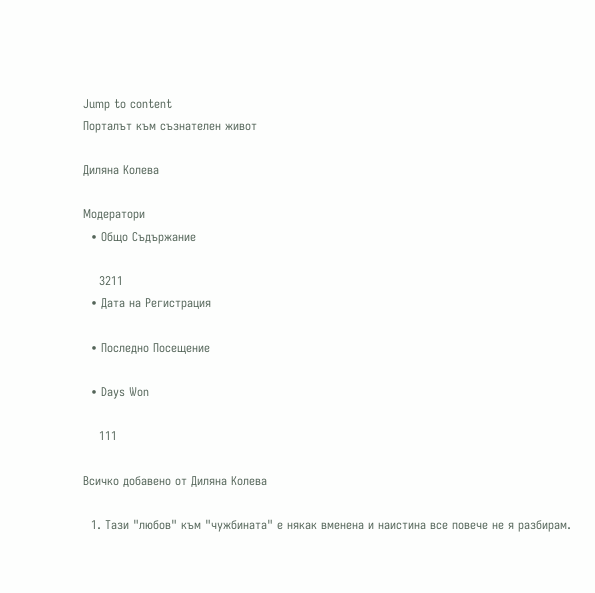Jump to content
Порталът към съзнателен живот

Диляна Колева

Модератори
  • Общо Съдържание

    3211
  • Дата на Регистрация

  • Последно Посещение

  • Days Won

    111

Всичко добавено от Диляна Колева

  1. Тази "любов" към "чужбината" е някак вменена и наистина все повече не я разбирам.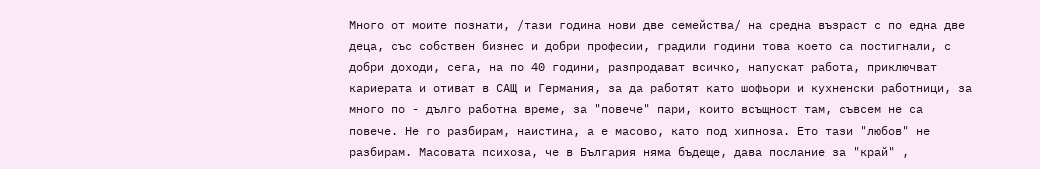Много от моите познати, /тази година нови две семейства/ на средна възраст с по една две деца, със собствен бизнес и добри професии, градили години това което са постигнали, с добри доходи, сега, на по 40 години, разпродават всичко, напускат работа, приключват кариерата и отиват в САЩ и Германия, за да работят като шофьори и кухненски работници, за много по - дълго работна време, за "повече" пари, които всъщност там, съвсем не са повече. Не го разбирам, наистина, а е масово, като под хипноза. Ето тази "любов" не разбирам. Масовата психоза, че в България няма бъдеще, дава послание за "край" ,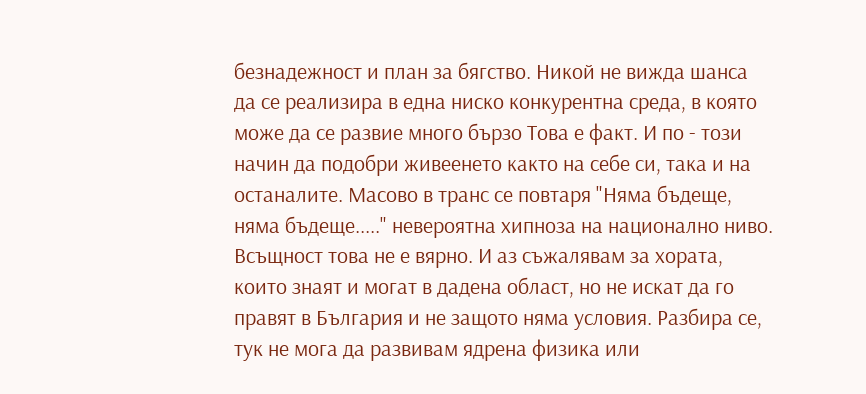безнадежност и план за бягство. Никой не вижда шанса да се реализира в една ниско конкурентна среда, в която може да се развие много бързо Това е факт. И по - този начин да подобри живеенето както на себе си, така и на останалите. Масово в транс се повтаря "Няма бъдеще, няма бъдеще....." невероятна хипноза на национално ниво. Всъщност това не е вярно. И аз съжалявам за хората, които знаят и могат в дадена област, но не искат да го правят в България и не защото няма условия. Разбира се, тук не мога да развивам ядрена физика или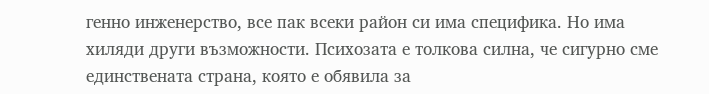генно инженерство, все пак всеки район си има специфика. Но има хиляди други възможности. Психозата е толкова силна, че сигурно сме единствената страна, която е обявила за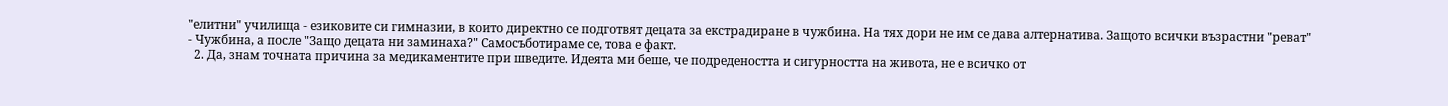"елитни" училища - езиковите си гимназии, в които директно се подготвят децата за екстрадиране в чужбина. На тях дори не им се дава алтернатива. Защото всички възрастни "реват" - Чужбина, а после "Защо децата ни заминаха?" Самосъботираме се, това е факт.
  2. Да, знам точната причина за медикаментите при шведите. Идеята ми беше, че подредеността и сигурността на живота, не е всичко от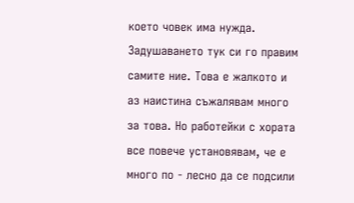което човек има нужда. Задушаването тук си го правим самите ние. Това е жалкото и аз наистина съжалявам много за това. Но работейки с хората все повече установявам, че е много по - лесно да се подсили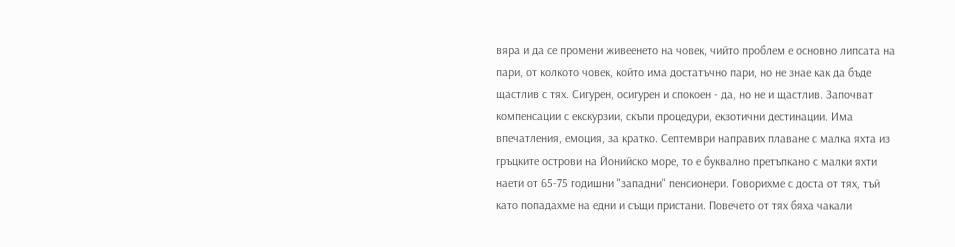вяра и да се промени живеенето на човек, чийто проблем е основно липсата на пари, от колкото човек, който има достатъчно пари, но не знае как да бъде щастлив с тях. Сигурен, осигурен и спокоен - да, но не и щастлив. Започват компенсации с екскурзии, скъпи процедури, екзотични дестинации. Има впечатления, емоция, за кратко. Септември направих плаване с малка яхта из гръцките острови на Йонийско море, то е буквално претъпкано с малки яхти наети от 65-75 годишни "западни" пенсионери. Говорихме с доста от тях, тъй като попадахме на едни и същи пристани. Повечето от тях бяха чакали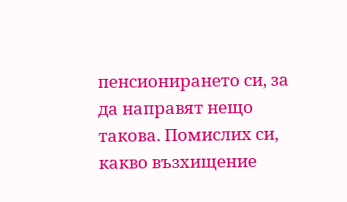пенсионирането си, за да направят нещо такова. Помислих си, какво възхищение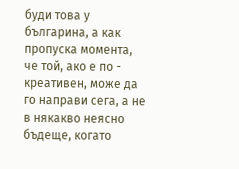буди това у българина, а как пропуска момента, че той, ако е по - креативен, може да го направи сега, а не в някакво неясно бъдеще, когато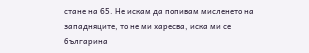стане на 65. Не искам да попивам мисленето на западняците, то не ми харесва, иска ми се българина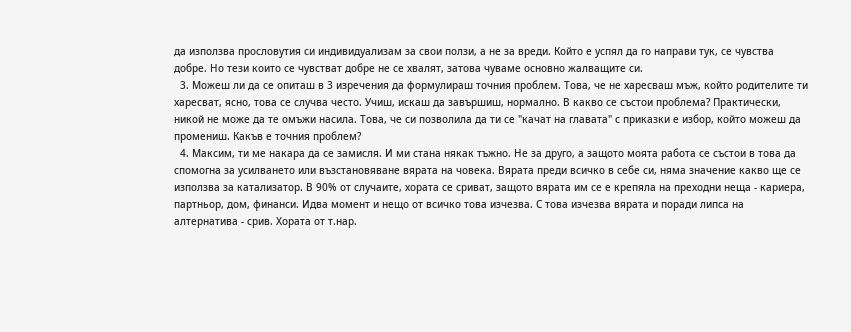да използва прословутия си индивидуализам за свои ползи, а не за вреди. Който е успял да го направи тук, се чувства добре. Но тези които се чувстват добре не се хвалят, затова чуваме основно жалващите си.
  3. Можеш ли да се опиташ в 3 изречения да формулираш точния проблем. Това, че не харесваш мъж, който родителите ти харесват, ясно, това се случва често. Учиш, искаш да завършиш, нормално. В какво се състои проблема? Практически, никой не може да те омъжи насила. Това, че си позволила да ти се "качат на главата" с приказки е избор, който можеш да промениш. Какъв е точния проблем?
  4. Максим, ти ме накара да се замисля. И ми стана някак тъжно. Не за друго, а защото моята работа се състои в това да спомогна за усилването или възстановяване вярата на човека. Вярата преди всичко в себе си, няма значение какво ще се използва за катализатор. В 90% от случаите, хората се сриват, защото вярата им се е крепяла на преходни неща - кариера, партньор, дом, финанси. Идва момент и нещо от всичко това изчезва. С това изчезва вярата и поради липса на алтернатива - срив. Хората от т.нар.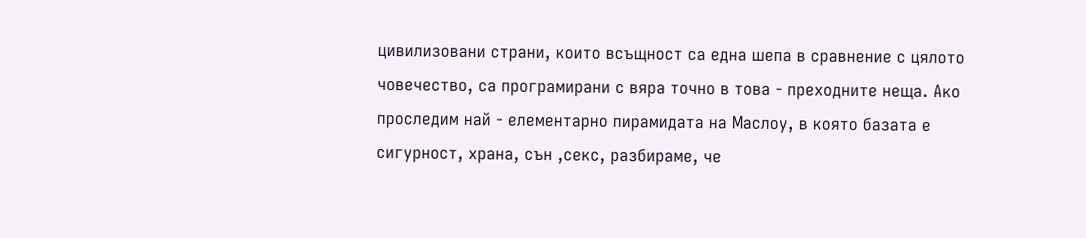цивилизовани страни, които всъщност са една шепа в сравнение с цялото човечество, са програмирани с вяра точно в това - преходните неща. Ако проследим най - елементарно пирамидата на Маслоу, в която базата е сигурност, храна, сън ,секс, разбираме, че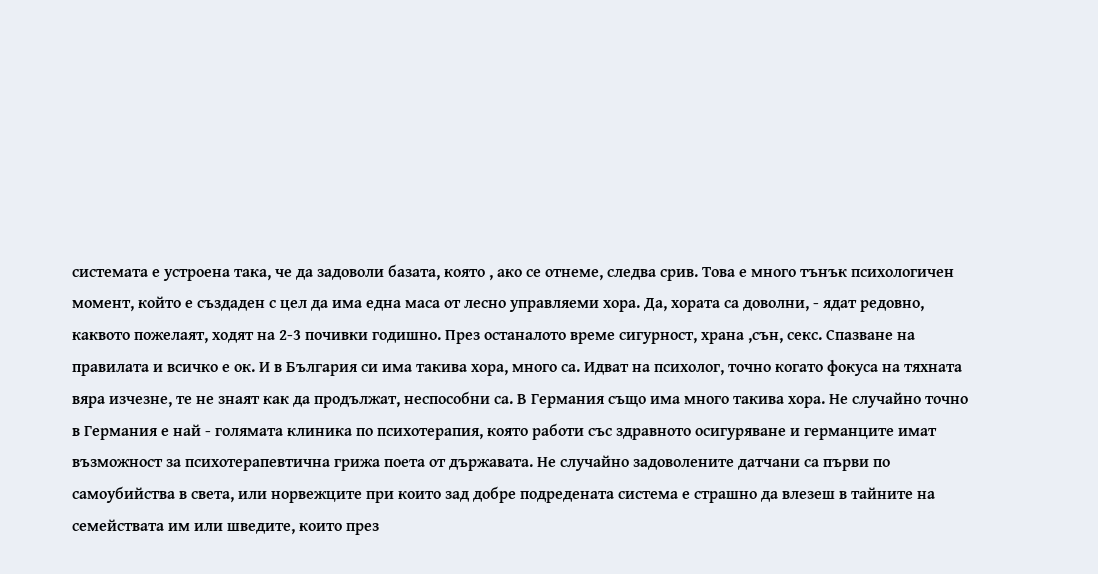системата е устроена така, че да задоволи базата, която , ако се отнеме, следва срив. Това е много тънък психологичен момент, който е създаден с цел да има една маса от лесно управляеми хора. Да, хората са доволни, - ядат редовно, каквото пожелаят, ходят на 2-3 почивки годишно. През останалото време сигурност, храна ,сън, секс. Спазване на правилата и всичко е ок. И в България си има такива хора, много са. Идват на психолог, точно когато фокуса на тяхната вяра изчезне, те не знаят как да продължат, неспособни са. В Германия също има много такива хора. Не случайно точно в Германия е най - голямата клиника по психотерапия, която работи със здравното осигуряване и германците имат възможност за психотерапевтична грижа поета от държавата. Не случайно задоволените датчани са първи по самоубийства в света, или норвежците при които зад добре подредената система е страшно да влезеш в тайните на семействата им или шведите, които през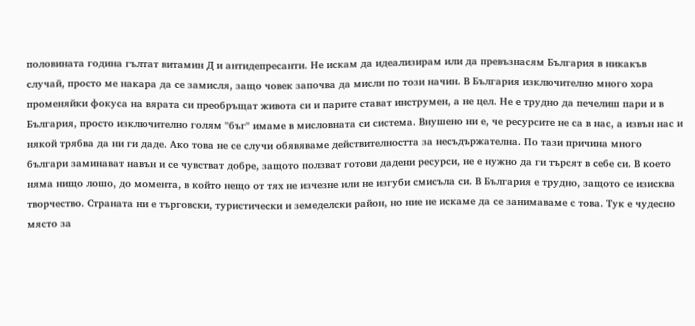половината година гълтат витамин Д и антидепресанти. Не искам да идеализирам или да превъзнасям България в никакъв случай, просто ме накара да се замисля, защо човек започва да мисли по този начин. В България изключително много хора променяйки фокуса на вярата си преобръщат живота си и парите стават инструмен, а не цел. Не е трудно да печелиш пари и в България, просто изключително голям "бъг" имаме в мисловната си система. Внушено ни е, че ресурсите не са в нас, а извън нас и някой трябва да ни ги даде. Ако това не се случи обявяваме действителността за несъдържателна. По тази причина много българи заминават навън и се чувстват добре, защото ползват готови дадени ресурси, не е нужно да ги търсят в себе си. В което няма нищо лошо, до момента, в който нещо от тях не изчезне или не изгуби смисъла си. В България е трудно, защото се изисква творчество. Страната ни е търговски, туристически и земеделски район, но ние не искаме да се занимаваме с това. Тук е чудесно място за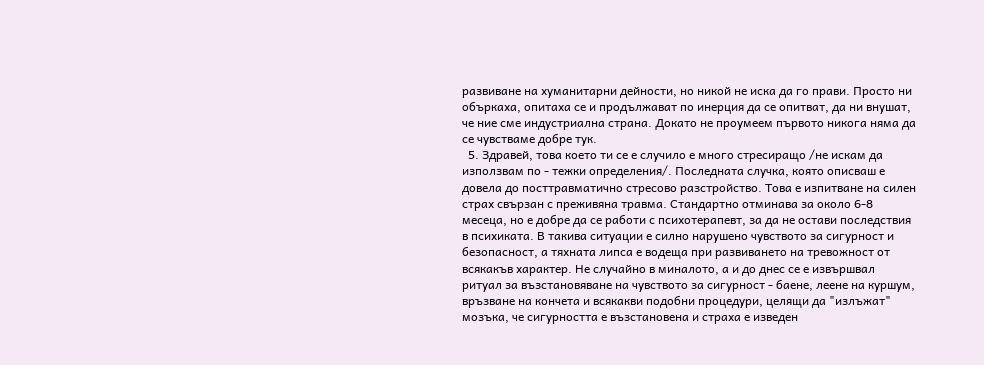развиване на хуманитарни дейности, но никой не иска да го прави. Просто ни объркаха, опитаха се и продължават по инерция да се опитват, да ни внушат, че ние сме индустриална страна. Докато не проумеем първото никога няма да се чувстваме добре тук.
  5. Здравей, това което ти се е случило е много стресиращо /не искам да използвам по - тежки определения/. Последната случка, която описваш е довела до посттравматично стресово разстройство. Това е изпитване на силен страх свързан с преживяна травма. Стандартно отминава за около 6-8 месеца, но е добре да се работи с психотерапевт, за да не остави последствия в психиката. В такива ситуации е силно нарушено чувството за сигурност и безопасност, а тяхната липса е водеща при развиването на тревожност от всякакъв характер. Не случайно в миналото, а и до днес се е извършвал ритуал за възстановяване на чувството за сигурност - баене, леене на куршум, връзване на кончета и всякакви подобни процедури, целящи да "излъжат" мозъка, че сигурността е възстановена и страха е изведен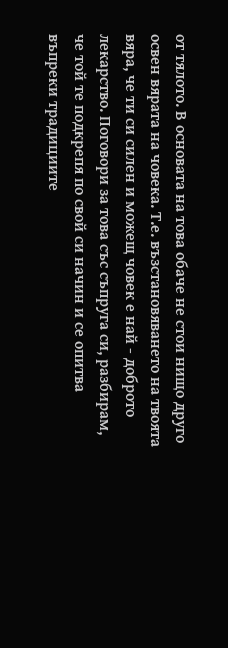от тялото. В основата на това обаче не стои нищо друго освен вярата на човека. Т.е. възстановяването на твоята вяра, че ти си силен и можещ човек е най - доброто лекарство. Поговори за това със съпруга си, разбирам, че той те подкрепя по свой си начин и се опитва въпреки традициите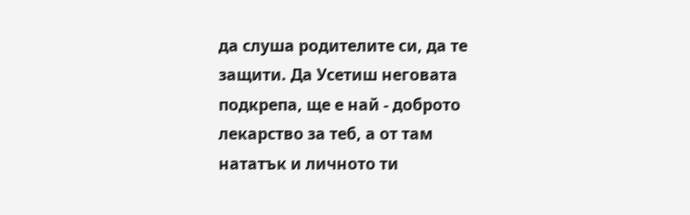да слуша родителите си, да те защити. Да Усетиш неговата подкрепа, ще е най - доброто лекарство за теб, а от там нататък и личното ти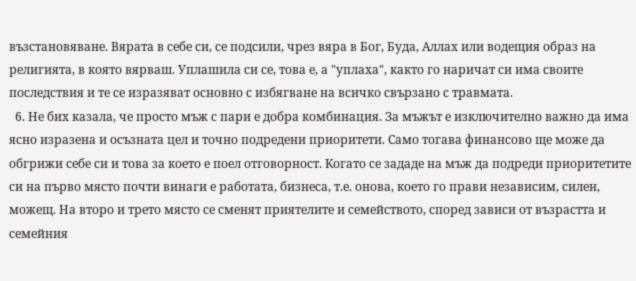възстановяване. Вярата в себе си, се подсили, чрез вяра в Бог, Буда, Аллах или водещия образ на религията, в която вярваш. Уплашила си се, това е, а "уплаха", както го наричат си има своите последствия и те се изразяват основно с избягване на всичко свързано с травмата.
  6. Не бих казала, че просто мъж с пари е добра комбинация. За мъжът е изключително важно да има ясно изразена и осъзната цел и точно подредени приоритети. Само тогава финансово ще може да обгрижи себе си и това за което е поел отговорност. Когато се зададе на мъж да подреди приоритетите си на първо място почти винаги е работата, бизнеса, т.е. онова, което го прави независим, силен, можещ. На второ и трето място се сменят приятелите и семейството, според зависи от възрастта и семейния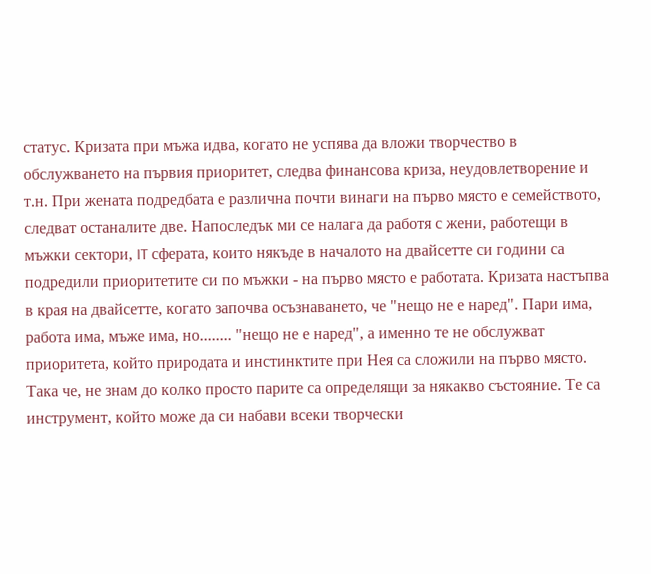статус. Кризата при мъжа идва, когато не успява да вложи творчество в обслужването на първия приоритет, следва финансова криза, неудовлетворение и т.н. При жената подредбата е различна почти винаги на първо място е семейството, следват останалите две. Напоследък ми се налага да работя с жени, работещи в мъжки сектори, IT сферата, които някъде в началото на двайсетте си години са подредили приоритетите си по мъжки - на първо място е работата. Кризата настъпва в края на двайсетте, когато започва осъзнаването, че "нещо не е наред". Пари има, работа има, мъже има, но........ "нещо не е наред", а именно те не обслужват приоритета, който природата и инстинктите при Нея са сложили на първо място. Така че, не знам до колко просто парите са определящи за някакво състояние. Те са инструмент, който може да си набави всеки творчески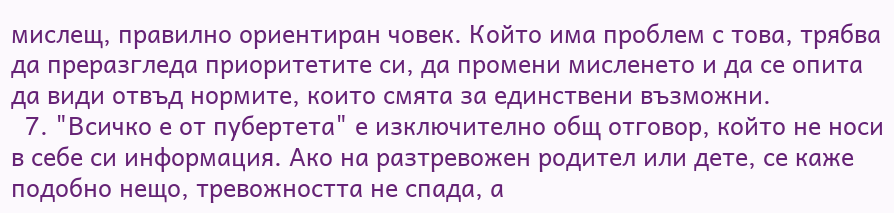мислещ, правилно ориентиран човек. Който има проблем с това, трябва да преразгледа приоритетите си, да промени мисленето и да се опита да види отвъд нормите, които смята за единствени възможни.
  7. "Всичко е от пубертета" е изключително общ отговор, който не носи в себе си информация. Ако на разтревожен родител или дете, се каже подобно нещо, тревожността не спада, а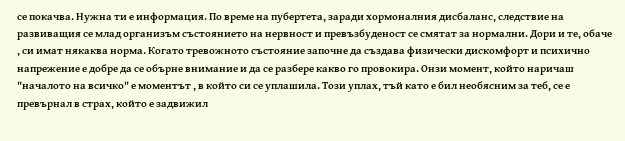се покачва. Нужна ти е информация. По време на пубертета, заради хормоналния дисбаланс, следствие на развиващия се млад организъм състоянието на нервност и превъзбуденост се смятат за нормални. Дори и те, обаче , си имат някаква норма. Когато тревожното състояние започне да създава физически дискомфорт и психично напрежение е добре да се обърне внимание и да се разбере какво го провокира. Онзи момент, който наричаш "началото на всичко" е моментът , в който си се уплашила. Този уплах, тъй като е бил необясним за теб, се е превърнал в страх, който е задвижил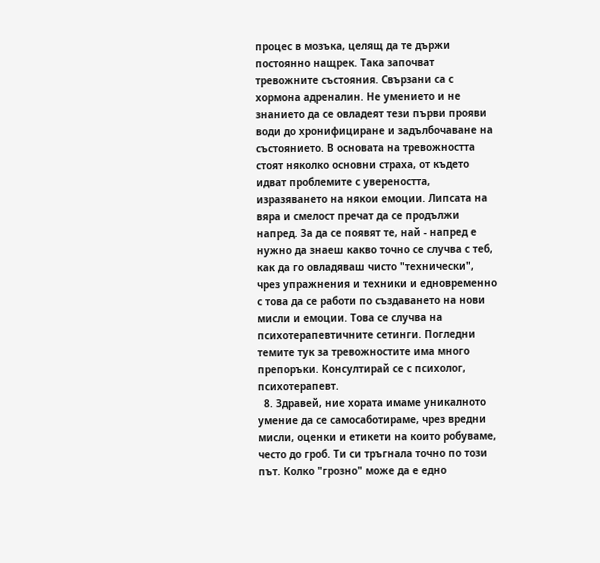процес в мозъка, целящ да те държи постоянно нащрек. Така започват тревожните състояния. Свързани са с хормона адреналин. Не умението и не знанието да се овладеят тези първи прояви води до хронифициране и задълбочаване на състоянието. В основата на тревожността стоят няколко основни страха, от където идват проблемите с увереността, изразяването на някои емоции. Липсата на вяра и смелост пречат да се продължи напред. За да се появят те, най - напред е нужно да знаеш какво точно се случва с теб, как да го овладяваш чисто "технически", чрез упражнения и техники и едновременно с това да се работи по създаването на нови мисли и емоции. Това се случва на психотерапевтичните сетинги. Погледни темите тук за тревожностите има много препоръки. Консултирай се с психолог, психотерапевт.
  8. Здравей, ние хората имаме уникалното умение да се самосаботираме, чрез вредни мисли, оценки и етикети на които робуваме, често до гроб. Ти си тръгнала точно по този път. Колко "грозно" може да е едно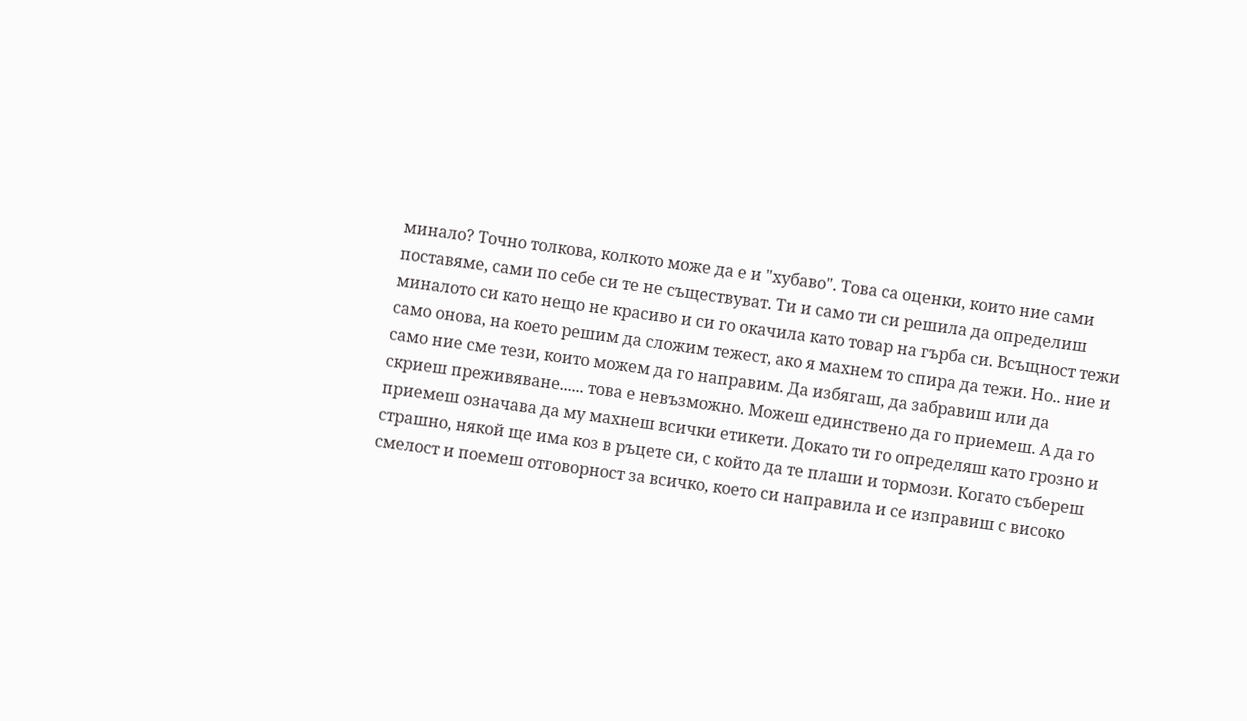минало? Точно толкова, колкото може да е и "хубаво". Това са оценки, които ние сами поставяме, сами по себе си те не съществуват. Ти и само ти си решила да определиш миналото си като нещо не красиво и си го окачила като товар на гърба си. Всъщност тежи само онова, на което решим да сложим тежест, ако я махнем то спира да тежи. Но.. ние и само ние сме тези, които можем да го направим. Да избягаш, да забравиш или да скриеш преживяване...... това е невъзможно. Можеш единствено да го приемеш. А да го приемеш означава да му махнеш всички етикети. Докато ти го определяш като грозно и страшно, някой ще има коз в ръцете си, с който да те плаши и тормози. Когато събереш смелост и поемеш отговорност за всичко, което си направила и се изправиш с високо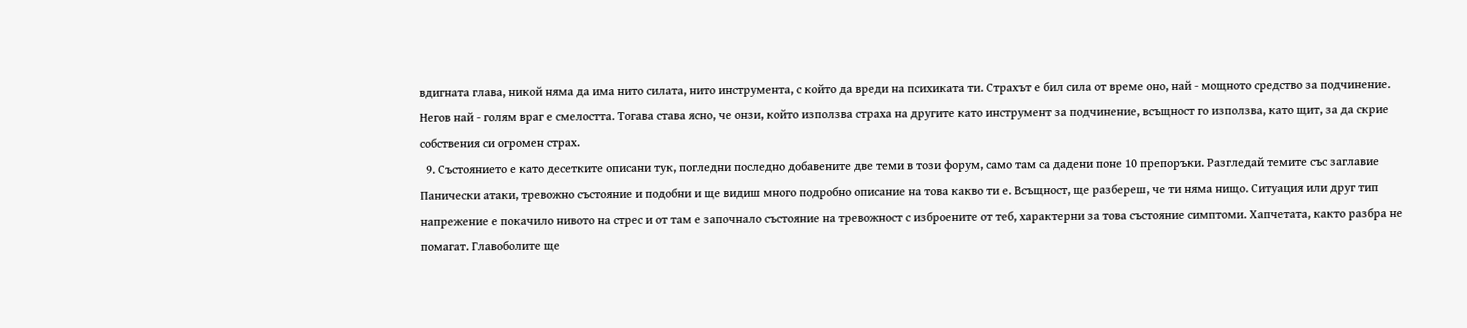вдигната глава, никой няма да има нито силата, нито инструмента, с който да вреди на психиката ти. Страхът е бил сила от време оно, най - мощното средство за подчинение. Негов най - голям враг е смелостта. Тогава става ясно, че онзи, който използва страха на другите като инструмент за подчинение, всъщност го използва, като щит, за да скрие собствения си огромен страх.
  9. Състоянието е като десетките описани тук, погледни последно добавените две теми в този форум, само там са дадени поне 10 препоръки. Разгледай темите със заглавие Панически атаки, тревожно състояние и подобни и ще видиш много подробно описание на това какво ти е. Всъщност, ще разбереш, че ти няма нищо. Ситуация или друг тип напрежение е покачило нивото на стрес и от там е започнало състояние на тревожност с изброените от теб, характерни за това състояние симптоми. Хапчетата, както разбра не помагат. Главоболите ще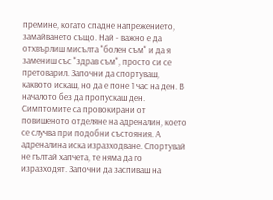премине, когато спадне напрежението, замайването също. Най - важно е да отхвърлиш мисълта "болен съм" и да я замениш със "здрав съм", просто си се претоварил. Започни да спортуваш, каквото искаш, но да е поне 1 час на ден. В началото без да пропускаш ден. Симптомите са провокирани от повишеното отделяне на адреналин, което се случва при подобни състояния. А адреналина иска изразходване. Спортувай не гълтай хапчета, те няма да го изразходят. Започни да заспиваш на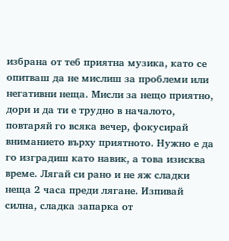избрана от теб приятна музика, като се опитваш да не мислиш за проблеми или негативни неща. Мисли за нещо приятно, дори и да ти е трудно в началото, повтаряй го всяка вечер, фокусирай вниманието върху приятното. Нужно е да го изградиш като навик, а това изисква време. Лягай си рано и не яж сладки неща 2 часа преди лягане. Изпивай силна, сладка запарка от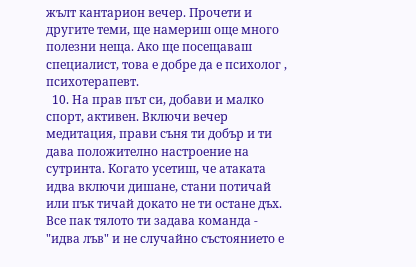жълт кантарион вечер. Прочети и другите теми, ще намериш още много полезни неща. Ако ще посещаваш специалист, това е добре да е психолог , психотерапевт.
  10. На прав път си, добави и малко спорт, активен. Включи вечер медитация, прави съня ти добър и ти дава положително настроение на сутринта. Когато усетиш, че атаката идва включи дишане, стани потичай или пък тичай докато не ти остане дъх. Все пак тялото ти задава команда - "идва лъв" и не случайно състоянието е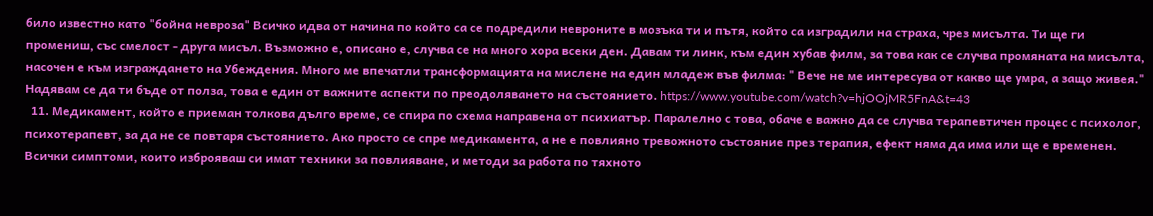било известно като "бойна невроза" Всичко идва от начина по който са се подредили невроните в мозъка ти и пътя, който са изградили на страха, чрез мисълта. Ти ще ги промениш, със смелост - друга мисъл. Възможно е, описано е, случва се на много хора всеки ден. Давам ти линк, към един хубав филм, за това как се случва промяната на мисълта, насочен е към изграждането на Убеждения. Много ме впечатли трансформацията на мислене на един младеж във филма: " Вече не ме интересува от какво ще умра, а защо живея." Надявам се да ти бъде от полза, това е един от важните аспекти по преодоляването на състоянието. https://www.youtube.com/watch?v=hjOOjMR5FnA&t=43
  11. Медикамент, който е приеман толкова дълго време, се спира по схема направена от психиатър. Паралелно с това, обаче е важно да се случва терапевтичен процес с психолог, психотерапевт, за да не се повтаря състоянието. Ако просто се спре медикамента, а не е повлияно тревожното състояние през терапия, ефект няма да има или ще е временен. Всички симптоми, които изброяваш си имат техники за повлияване, и методи за работа по тяхното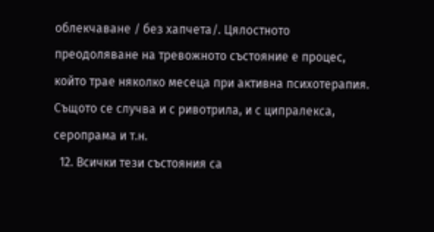облекчаване / без хапчета/. Цялостното преодоляване на тревожното състояние е процес, който трае няколко месеца при активна психотерапия. Същото се случва и с ривотрила, и с ципралекса, серопрама и т.н.
  12. Всички тези състояния са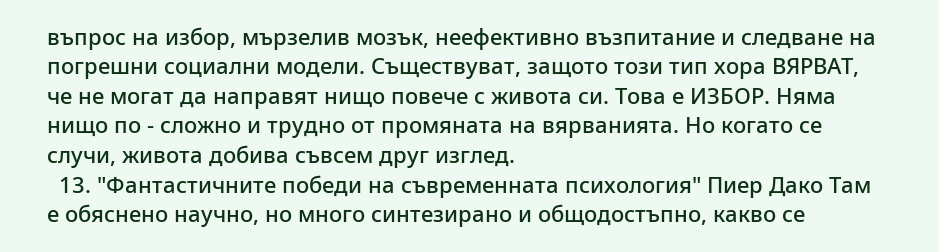въпрос на избор, мързелив мозък, неефективно възпитание и следване на погрешни социални модели. Съществуват, защото този тип хора ВЯРВАТ, че не могат да направят нищо повече с живота си. Това е ИЗБОР. Няма нищо по - сложно и трудно от промяната на вярванията. Но когато се случи, живота добива съвсем друг изглед.
  13. "Фантастичните победи на съвременната психология" Пиер Дако Там е обяснено научно, но много синтезирано и общодостъпно, какво се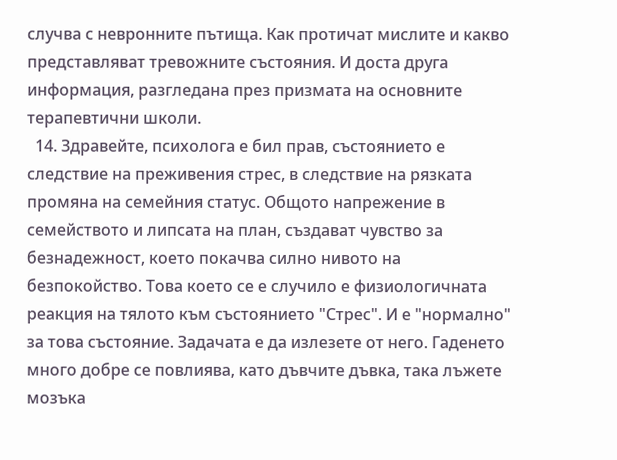случва с невронните пътища. Как протичат мислите и какво представляват тревожните състояния. И доста друга информация, разгледана през призмата на основните терапевтични школи.
  14. Здравейте, психолога е бил прав, състоянието е следствие на преживения стрес, в следствие на рязката промяна на семейния статус. Общото напрежение в семейството и липсата на план, създават чувство за безнадежност, което покачва силно нивото на безпокойство. Това което се е случило е физиологичната реакция на тялото към състоянието "Стрес". И е "нормално" за това състояние. Задачата е да излезете от него. Гаденето много добре се повлиява, като дъвчите дъвка, така лъжете мозъка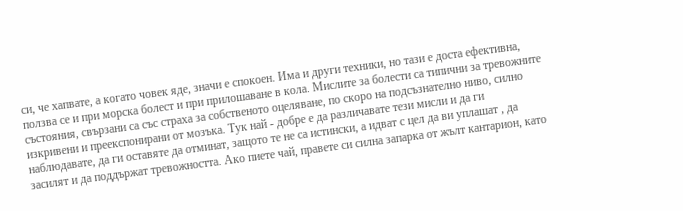си, че хапвате, а когато човек яде, значи е спокоен. Има и други техники, но тази е доста ефективна, ползва се и при морска болест и при прилошаване в кола. Мислите за болести са типични за тревожните състояния, свързани са със страха за собственото оцеляване, по скоро на подсъзнателно ниво, силно изкривени и преекспонирани от мозъка. Тук най - добре е да различавате тези мисли и да ги наблюдавате, да ги оставяте да отминат, защото те не са истински, а идват с цел да ви уплашат , да засилят и да поддържат тревожността. Ако пиете чай, правете си силна запарка от жълт кантарион, като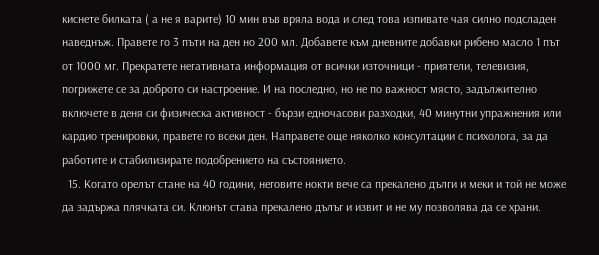киснете билката ( а не я варите) 10 мин във вряла вода и след това изпивате чая силно подсладен наведнъж. Правете го 3 пъти на ден но 200 мл. Добавете към дневните добавки рибено масло 1 път от 1000 мг. Прекратете негативната информация от всички източници - приятели, телевизия, погрижете се за доброто си настроение. И на последно, но не по важност място, задължително включете в деня си физическа активност - бързи едночасови разходки, 40 минутни упражнения или кардио тренировки, правете го всеки ден. Направете още няколко консултации с психолога, за да работите и стабилизирате подобрението на състоянието.
  15. Когато орелът стане на 40 години, неговите нокти вече са прекалено дълги и меки и той не може да задържа плячката си. Клюнът става прекалено дълъг и извит и не му позволява да се храни.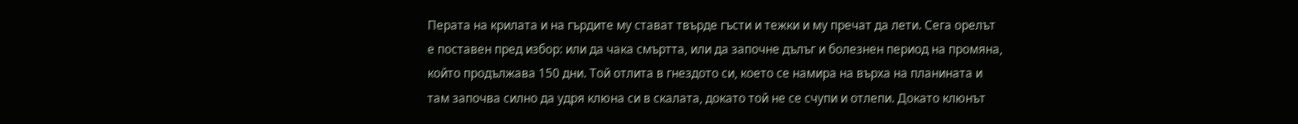Перата на крилата и на гърдите му стават твърде гъсти и тежки и му пречат да лети. Сега орелът е поставен пред избор: или да чака смъртта, или да започне дълъг и болезнен период на промяна, който продължава 150 дни. Той отлита в гнездото си, което се намира на върха на планината и там започва силно да удря клюна си в скалата, докато той не се счупи и отлепи. Докато клюнът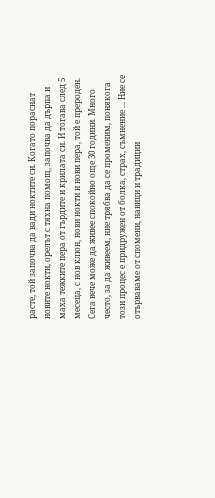расте, той започва да вади ноктите си. Когато пораснат новите нокти, орелът с тяхна помощ, започва да дърпа и маха тежките пера от гърдите и крилата си. И тогава след 5 месеца, с нов клюн, нови нокти и нови пера, той е прероден. Сега вече може да живее спокойно още 30 години. Много често, за да живеем, ние трябва да се променим, понякога този процес е придружен от болка, страх, съмнение ... Ние се отърваваме от спомени, навици и традиции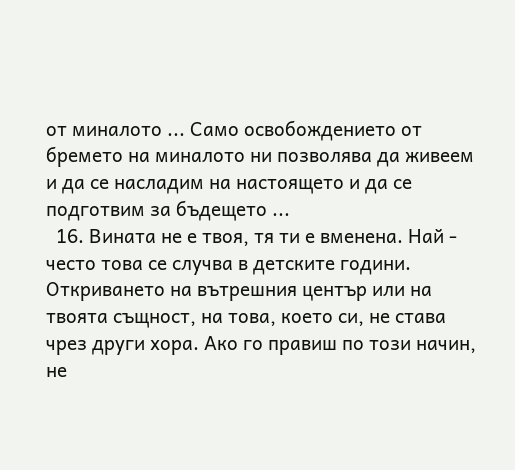от миналото ... Само освобождението от бремето на миналото ни позволява да живеем и да се насладим на настоящето и да се подготвим за бъдещето ...
  16. Вината не е твоя, тя ти е вменена. Най - често това се случва в детските години. Откриването на вътрешния център или на твоята същност, на това, което си, не става чрез други хора. Ако го правиш по този начин, не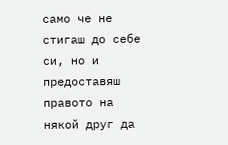само че не стигаш до себе си, но и предоставяш правото на някой друг да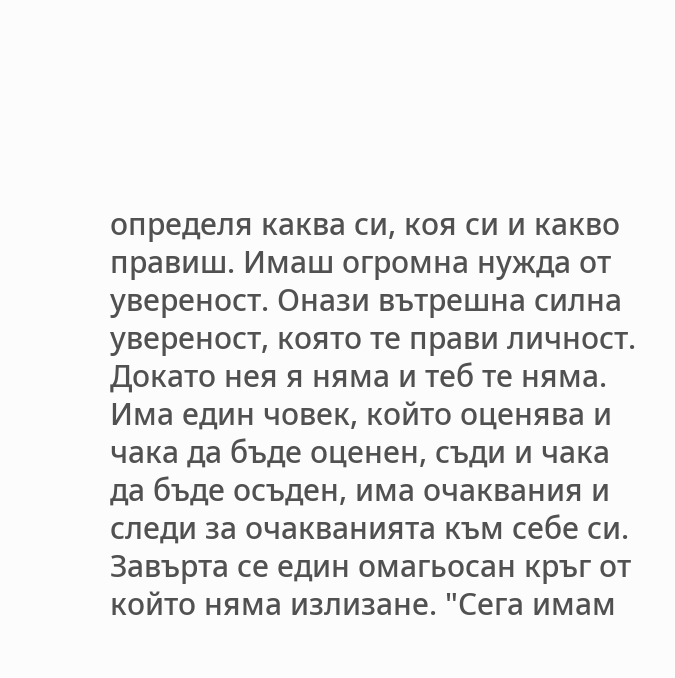определя каква си, коя си и какво правиш. Имаш огромна нужда от увереност. Онази вътрешна силна увереност, която те прави личност. Докато нея я няма и теб те няма. Има един човек, който оценява и чака да бъде оценен, съди и чака да бъде осъден, има очаквания и следи за очакванията към себе си. Завърта се един омагьосан кръг от който няма излизане. "Сега имам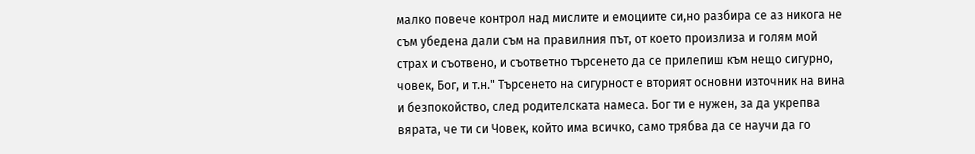малко повече контрол над мислите и емоциите си,но разбира се аз никога не съм убедена дали съм на правилния път, от което произлиза и голям мой страх и съотвено, и съответно търсенето да се прилепиш към нещо сигурно, човек, Бог, и т.н." Търсенето на сигурност е вторият основни източник на вина и безпокойство, след родителската намеса. Бог ти е нужен, за да укрепва вярата, че ти си Човек, който има всичко, само трябва да се научи да го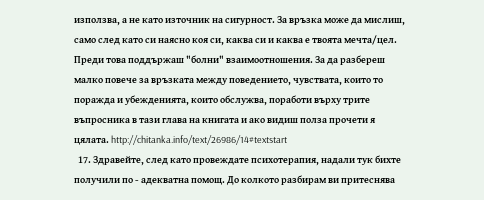използва, а не като източник на сигурност. За връзка може да мислиш, само след като си наясно коя си, каква си и каква е твоята мечта/цел. Преди това поддържаш "болни" взаимоотношения. За да разбереш малко повече за връзката между поведението, чувствата, които то поражда и убежденията, които обслужва, поработи върху трите въпросника в тази глава на книгата и ако видиш полза прочети я цялата. http://chitanka.info/text/26986/14#textstart
  17. Здравейте, след като провеждате психотерапия, надали тук бихте получили по - адекватна помощ. До колкото разбирам ви притеснява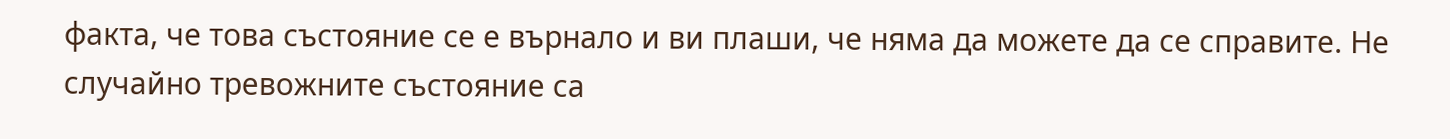факта, че това състояние се е върнало и ви плаши, че няма да можете да се справите. Не случайно тревожните състояние са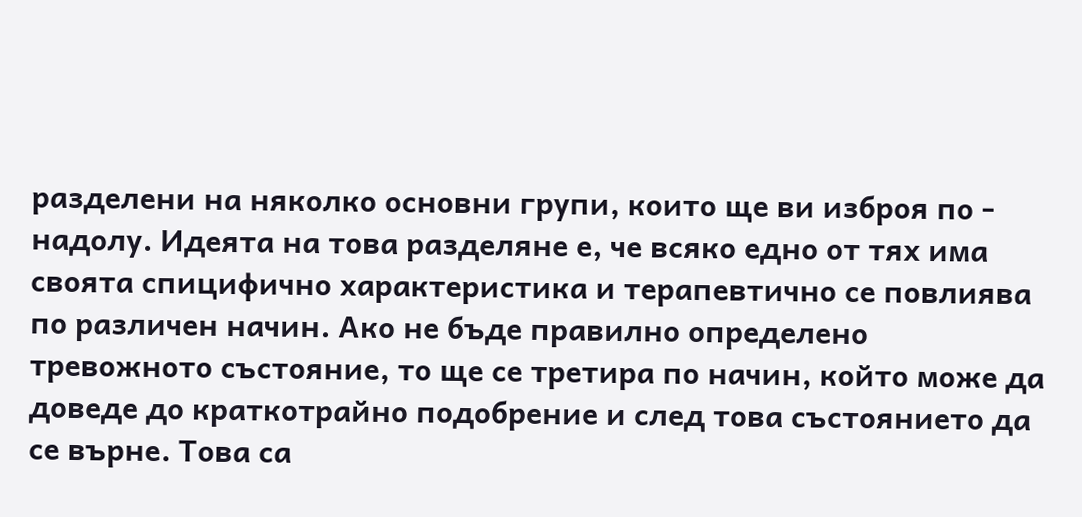разделени на няколко основни групи, които ще ви изброя по - надолу. Идеята на това разделяне е, че всяко едно от тях има своята спицифично характеристика и терапевтично се повлиява по различен начин. Ако не бъде правилно определено тревожното състояние, то ще се третира по начин, който може да доведе до краткотрайно подобрение и след това състоянието да се върне. Това са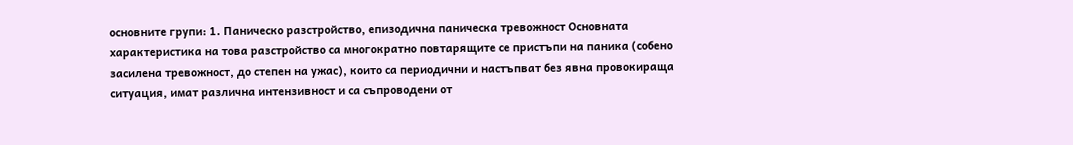основните групи: 1. Паническо разстройство, епизодична паническа тревожност Основната характеристика на това разстройство са многократно повтарящите се пристъпи на паника (собено засилена тревожност, до степен на ужас), които са периодични и настъпват без явна провокираща ситуация, имат различна интензивност и са съпроводени от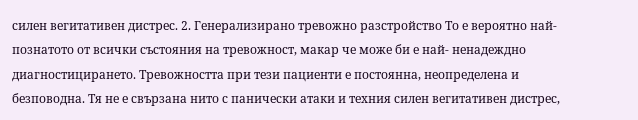силен вегитативен дистрес. 2. Генерализирано тревожно разстройство То е вероятно най- познатото от всички състояния на тревожност, макар че може би е най- ненадеждно диагностицирането. Тревожността при тези пациенти е постоянна, неопределена и безповодна. Тя не е свързана нито с панически атаки и техния силен вегитативен дистрес,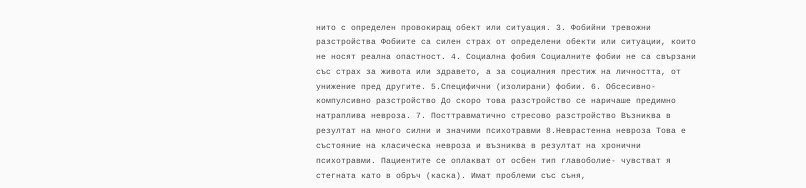нито с определен провокиращ обект или ситуация. 3. Фобийни тревожни разстройства Фобиите са силен страх от определени обекти или ситуации, които не носят реална опастност. 4. Социална фобия Социалните фобии не са свързани със страх за живота или здравето, а за социалния престиж на личността, от унижение пред другите. 5.Специфични (изолирани) фобии. 6. Обсесивно- компулсивно разстройство До скоро това разстройство се наричаше предимно натраплива невроза. 7. Посттравматично стресово разстройство Възниква в резултат на много силни и значими психотравми 8.Неврастенна невроза Това е състояние на класическа невроза и възниква в резултат на хронични психотравми. Пациентите се оплакват от осбен тип главоболие- чувстват я стегната като в обръч (каска). Имат проблеми със съня,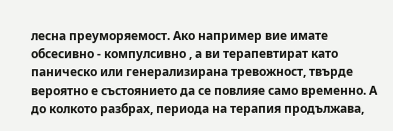лесна преуморяемост. Ако например вие имате обсесивно - компулсивно , а ви терапевтират като паническо или генерализирана тревожност, твърде вероятно е състоянието да се повлияе само временно. А до колкото разбрах, периода на терапия продължава,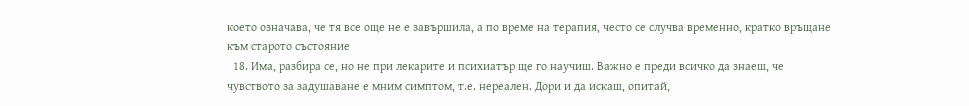което означава, че тя все още не е завършила, а по време на терапия, често се случва временно, кратко връщане към старото състояние
  18. Има, разбира се, но не при лекарите и психиатър ще го научиш. Важно е преди всичко да знаеш, че чувството за задушаване е мним симптом, т.е. нереален. Дори и да искаш, опитай,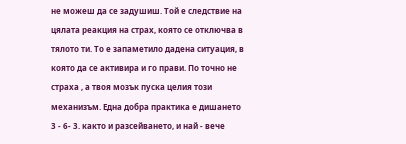не можеш да се задушиш. Той е следствие на цялата реакция на страх, която се отключва в тялото ти. То е запаметило дадена ситуация, в която да се активира и го прави. По точно не страха , а твоя мозък пуска целия този механизъм. Една добра практика е дишането 3 - 6- 3. както и разсейването, и най - вече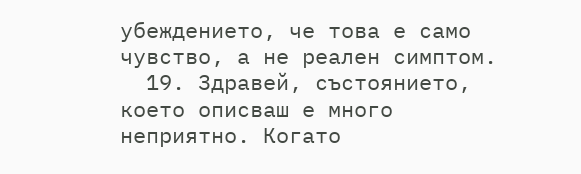убеждението, че това е само чувство, а не реален симптом.
  19. Здравей, състоянието, което описваш е много неприятно. Когато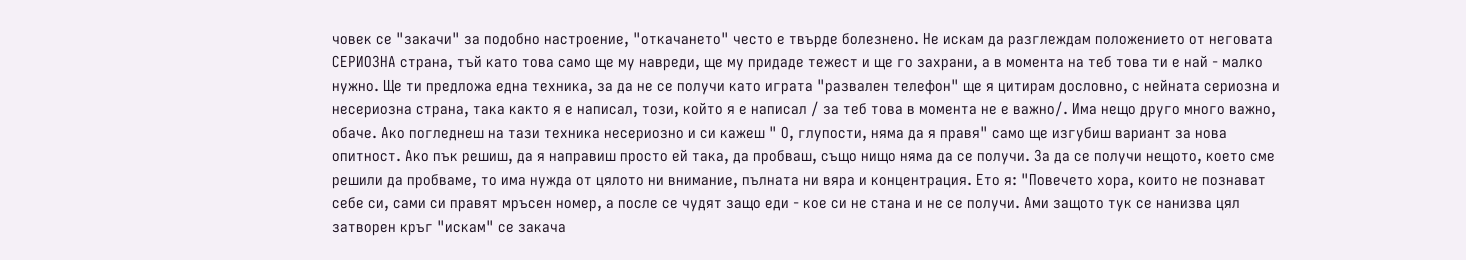човек се "закачи" за подобно настроение, "откачането" често е твърде болезнено. Не искам да разглеждам положението от неговата СЕРИОЗНА страна, тъй като това само ще му навреди, ще му придаде тежест и ще го захрани, а в момента на теб това ти е най - малко нужно. Ще ти предложа една техника, за да не се получи като играта "развален телефон" ще я цитирам дословно, с нейната сериозна и несериозна страна, така както я е написал, този, който я е написал / за теб това в момента не е важно/. Има нещо друго много важно, обаче. Ако погледнеш на тази техника несериозно и си кажеш " О, глупости, няма да я правя" само ще изгубиш вариант за нова опитност. Ако пък решиш, да я направиш просто ей така, да пробваш, също нищо няма да се получи. За да се получи нещото, което сме решили да пробваме, то има нужда от цялото ни внимание, пълната ни вяра и концентрация. Ето я: "Повечето хора, които не познават себе си, сами си правят мръсен номер, а после се чудят защо еди - кое си не стана и не се получи. Ами защото тук се нанизва цял затворен кръг "искам" се закача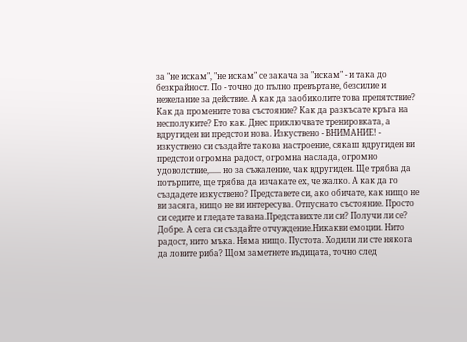за "не искам", "не искам" се закача за "искам" - и така до безкрайност. По - точно до пълно превъртане, безсилие и нежелание за действие. А как да заобиколите това препятствие? Как да промените това състояние? Как да разкъсате кръга на несполуките? Ето как. Днес приключвате тренировката, а вдругиден ви предстои нова. Изкуствено - ВНИМАНИЕ! - изкуствено си създайте такова настроение, сякаш вдругиден ви предстои огромна радост, огромна наслада, огромно удоволствие,...... но за съжаление, чак вдругиден. Ще трябва да потърпите, ще трябва да изчакате ех, че жалко. А как да го създадете изкуствено? Представете си, ако обичате, как нищо не ви засяга, нищо не ви интересува. Отпуснато състояние. Просто си седите и гледате тавана.Представихте ли си? Получи ли се? Добре. А сега си създайте отчуждение.Никакви емоции. Нито радост, нито мъка. Няма нищо. Пустота. Ходили ли сте някога да ловите риба? Щом заметнете въдицата, точно след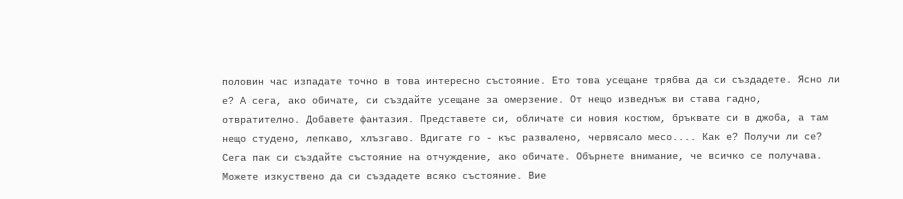половин час изпадате точно в това интересно състояние. Ето това усещане трябва да си създадете. Ясно ли е? А сега, ако обичате, си създайте усещане за омерзение. От нещо изведнъж ви става гадно, отвратително. Добавете фантазия. Представете си, обличате си новия костюм, бръквате си в джоба, а там нещо студено, лепкаво, хлъзгаво. Вдигате го - къс развалено, червясало месо.... Как е? Получи ли се? Сега пак си създайте състояние на отчуждение, ако обичате. Обърнете внимание, че всичко се получава. Можете изкуствено да си създадете всяко състояние. Вие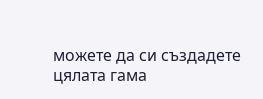можете да си създадете цялата гама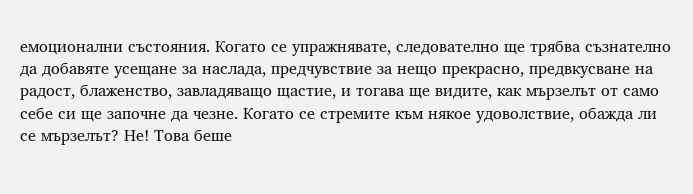емоционални състояния. Когато се упражнявате, следователно ще трябва съзнателно да добавяте усещане за наслада, предчувствие за нещо прекрасно, предвкусване на радост, блаженство, завладяващо щастие, и тогава ще видите, как мързелът от само себе си ще започне да чезне. Когато се стремите към някое удоволствие, обажда ли се мързелът? Не! Това беше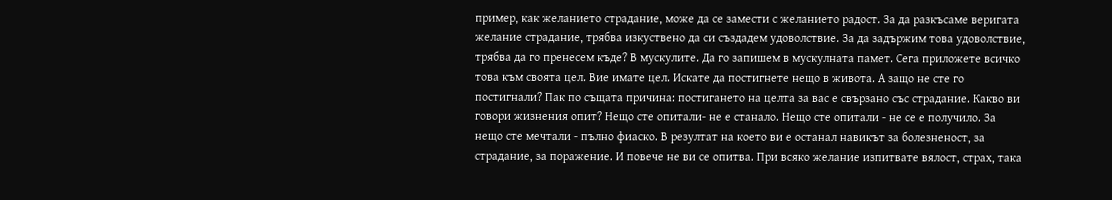пример, как желанието страдание, може да се замести с желанието радост. За да разкъсаме веригата желание страдание, трябва изкуствено да си създадем удоволствие. За да задържим това удоволствие, трябва да го пренесем къде? В мускулите. Да го запишем в мускулната памет. Сега приложете всичко това към своята цел. Вие имате цел. Искате да постигнете нещо в живота. А защо не сте го постигнали? Пак по същата причина: постигането на целта за вас е свързано със страдание. Какво ви говори жизнения опит? Нещо сте опитали- не е станало. Нещо сте опитали - не се е получило. За нещо сте мечтали - пълно фиаско. В резултат на което ви е останал навикът за болезненост, за страдание, за поражение. И повече не ви се опитва. При всяко желание изпитвате вялост, страх, така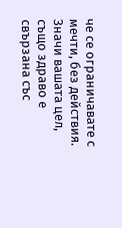че се ограничавате с мечти, без действия. Значи вашата цел, също здраво е свързана със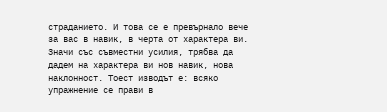страданието. И това се е превърнало вече за вас в навик, в черта от характера ви. Значи със съвместни усилия, трябва да дадем на характера ви нов навик, нова наклонност. Тоест изводът е: всяко упражнение се прави в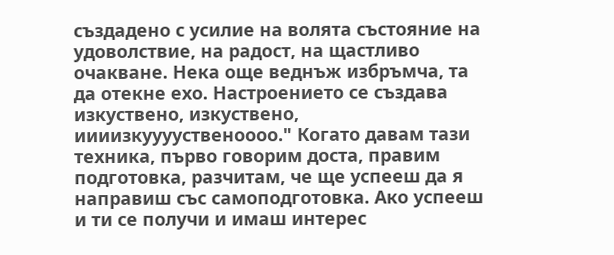създадено с усилие на волята състояние на удоволствие, на радост, на щастливо очакване. Нека още веднъж избръмча, та да отекне ехо. Настроението се създава изкуствено, изкуствено, иииизкууууственоооо." Когато давам тази техника, първо говорим доста, правим подготовка, разчитам, че ще успееш да я направиш със самоподготовка. Ако успееш и ти се получи и имаш интерес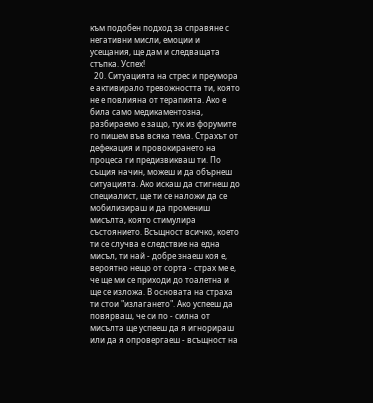към подобен подход за справяне с негативни мисли, емоции и усещания, ще дам и следващата стъпка. Успех!
  20. Ситуацията на стрес и преумора е активирало тревожността ти, която не е повлияна от терапията. Ако е била само медикаментозна, разбираемо е защо, тук из форумите го пишем във всяка тема. Страхът от дефекация и провокирането на процеса ги предизвикваш ти. По същия начин, можеш и да обърнеш ситуацията. Ако искаш да стигнеш до специалист, ще ти се наложи да се мобилизираш и да промениш мисълта, която стимулира състоянието. Всъщност всичко, което ти се случва е следствие на една мисъл, ти най - добре знаеш коя е, вероятно нещо от сорта - страх ме е, че ще ми се приходи до тоалетна и ще се изложа. В основата на страха ти стои "излагането". Ако успееш да повярваш, че си по - силна от мисълта ще успееш да я игнорираш или да я опровергаеш - всъщност на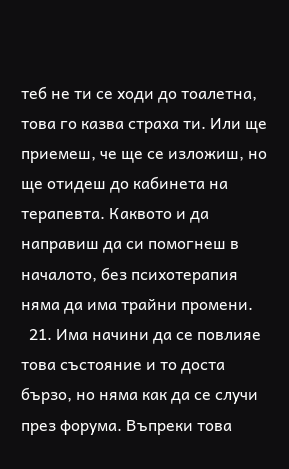теб не ти се ходи до тоалетна, това го казва страха ти. Или ще приемеш, че ще се изложиш, но ще отидеш до кабинета на терапевта. Каквото и да направиш да си помогнеш в началото, без психотерапия няма да има трайни промени.
  21. Има начини да се повлияе това състояние и то доста бързо, но няма как да се случи през форума. Въпреки това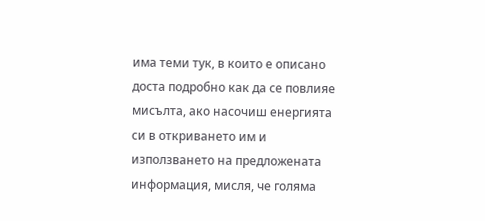има теми тук, в които е описано доста подробно как да се повлияе мисълта, ако насочиш енергията си в откриването им и използването на предложената информация, мисля, че голяма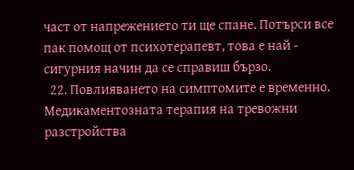част от напрежението ти ще спане. Потърси все пак помощ от психотерапевт, това е най - сигурния начин да се справиш бързо.
  22. Повлияването на симптомите е временно. Медикаментозната терапия на тревожни разстройства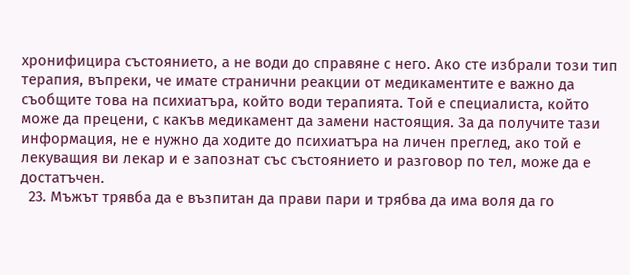хронифицира състоянието, а не води до справяне с него. Ако сте избрали този тип терапия, въпреки, че имате странични реакции от медикаментите е важно да съобщите това на психиатъра, който води терапията. Той е специалиста, който може да прецени, с какъв медикамент да замени настоящия. За да получите тази информация, не е нужно да ходите до психиатъра на личен преглед, ако той е лекуващия ви лекар и е запознат със състоянието и разговор по тел, може да е достатъчен.
  23. Мъжът трявба да е възпитан да прави пари и трябва да има воля да го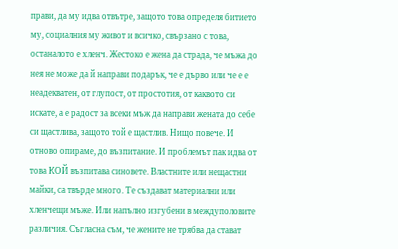прави, да му идва отвътре, защото това определя битието му, социалния му живот и всичко, свързано с това, останалото е хленч. Жестоко е жена да страда, че мъжа до нея не може да й направи подарък, че е дърво или че е е неадекватен, от глупост, от простотия, от каквото си искате, а е радост за всеки мъж да направи жената до себе си щастлива, защото той е щастлив. Нищо повече. И отново опираме, до възпитание. И проблемът пак идва от това КОЙ възпитава синовете. Властните или нещастни майки, са твърде много. Те създават материални или хленчещи мъже. Или напълно изгубени в междуполовите различия. Съгласна съм, че жените не трябва да стават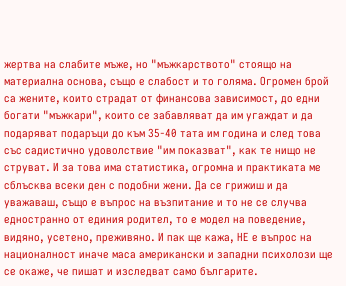жертва на слабите мъже, но "мъжкарството" стоящо на материална основа, също е слабост и то голяма. Огромен брой са жените, които страдат от финансова зависимост, до едни богати "мъжкари", които се забавляват да им угаждат и да подаряват подаръци до към 35-40 тата им година и след това със садистично удоволствие "им показват", как те нищо не струват. И за това има статистика, огромна и практиката ме сблъсква всеки ден с подобни жени. Да се грижиш и да уважаваш, също е въпрос на възпитание и то не се случва едностранно от единия родител, то е модел на поведение, видяно, усетено, преживяно. И пак ще кажа, НЕ е въпрос на националност иначе маса американски и западни психолози ще се окаже, че пишат и изследват само българите.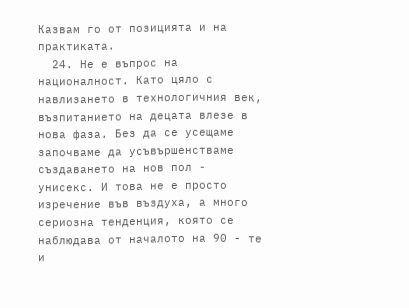Казвам го от позицията и на практиката.
  24. Не е въпрос на националност. Като цяло с навлизането в технологичния век, възпитанието на децата влезе в нова фаза. Без да се усещаме започваме да усъвършенстваме създаването на нов пол - унисекс. И това не е просто изречение във въздуха, а много сериозна тенденция, която се наблюдава от началото на 90 - те и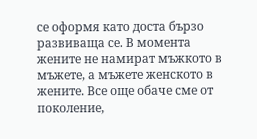се оформя като доста бързо развиваща се. В момента жените не намират мъжкото в мъжете, а мъжете женското в жените. Все още обаче сме от поколение,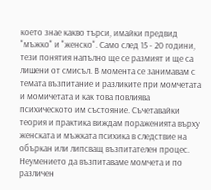което знае какво търси, имайки предвид "мъжко" и "женско". Само след 15 - 20 години, тези понятия напълно ще се размият и ще са лишени от смисъл. В момента се занимавам с темата възпитание и разликите при момчетата и момичетата и как това повлиява психическото им състояние. Съчетавайки теория и практика виждам пораженията върху женската и мъжката психика в следствие на объркан или липсващ възпитателен процес. Неумението да възпитаваме момчета и по различен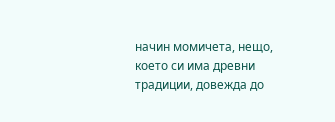начин момичета, нещо, което си има древни традиции, довежда до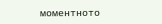моментното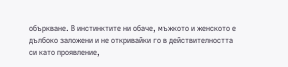объркване. В инстинктите ни обаче, мъжкото и женското е дълбоко заложени и не откривайки го в действителността си като проявление,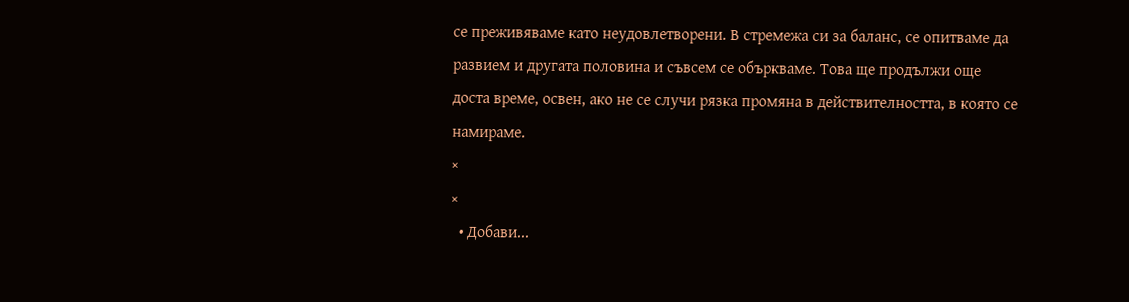се преживяваме като неудовлетворени. В стремежа си за баланс, се опитваме да развием и другата половина и съвсем се объркваме. Това ще продължи още доста време, освен, ако не се случи рязка промяна в действителността, в която се намираме.
×
×
  • Добави...